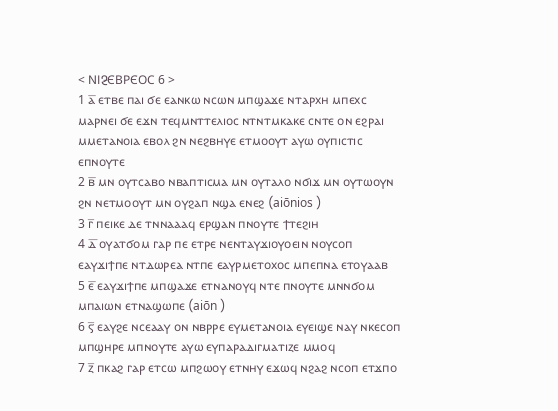< ⲚⲒⳈⲈⲂⲢⲈⲞⲤ 6 >
1 ⲁ̅ ⲉⲧⲃⲉ ⲡⲁⲓ ϭⲉ ⲉⲁⲛⲕⲱ ⲛⲥⲱⲛ ⲙⲡϣⲁϫⲉ ⲛⲧⲁⲣⲭⲏ ⲙⲡⲉⲭⲥ ⲙⲁⲣⲛⲉⲓ ϭⲉ ⲉϫⲛ ⲧⲉϥⲙⲛⲧⲧⲉⲗⲓⲟⲥ ⲛⲧⲛⲧⲙⲕⲁⲕⲉ ⲥⲛⲧⲉ ⲟⲛ ⲉϩⲣⲁⲓ ⲙⲙⲉⲧⲁⲛⲟⲓⲁ ⲉⲃⲟⲗ ϩⲛ ⲛⲉϩⲃⲏⲩⲉ ⲉⲧⲙⲟⲟⲩⲧ ⲁⲩⲱ ⲟⲩⲡⲓⲥⲧⲓⲥ ⲉⲡⲛⲟⲩⲧⲉ
2 ⲃ̅ ⲙⲛ ⲟⲩⲧⲥⲁⲃⲟ ⲛⲃⲁⲡⲧⲓⲥⲙⲁ ⲙⲛ ⲟⲩⲧⲁⲗⲟ ⲛϭⲓϫ ⲙⲛ ⲟⲩⲧⲱⲟⲩⲛ ϩⲛ ⲛⲉⲧⲙⲟⲟⲩⲧ ⲙⲛ ⲟⲩϩⲁⲡ ⲛϣⲁ ⲉⲛⲉϩ (aiōnios )
3 ⲅ̅ ⲡⲉⲓⲕⲉ ⲇⲉ ⲧⲛⲛⲁⲁⲁϥ ⲉⲣϣⲁⲛ ⲡⲛⲟⲩⲧⲉ ϯⲧⲉϩⲓⲏ
4 ⲇ̅ ⲟⲩⲁⲧϭⲟⲙ ⲅⲁⲣ ⲡⲉ ⲉⲧⲣⲉ ⲛⲉⲛⲧⲁⲩϫⲓⲟⲩⲟⲉⲓⲛ ⲛⲟⲩⲥⲟⲡ ⲉⲁⲩϫⲓϯⲡⲉ ⲛⲧⲇⲱⲣⲉⲁ ⲛⲧⲡⲉ ⲉⲁⲩⲣⲙⲉⲧⲟⲭⲟⲥ ⲙⲡⲉⲡⲛⲁ ⲉⲧⲟⲩⲁⲁⲃ
5 ⲉ̅ ⲉⲁⲩϫⲓϯⲡⲉ ⲙⲡϣⲁϫⲉ ⲉⲧⲛⲁⲛⲟⲩϥ ⲛⲧⲉ ⲡⲛⲟⲩⲧⲉ ⲙⲛⲛϭⲟⲙ ⲙⲡⲁⲓⲱⲛ ⲉⲧⲛⲁϣⲱⲡⲉ (aiōn )
6 ⲋ̅ ⲉⲁⲩϩⲉ ⲛⲥⲉⲁⲁⲩ ⲟⲛ ⲛⲃⲣⲣⲉ ⲉⲩⲙⲉⲧⲁⲛⲟⲓⲁ ⲉⲩⲉⲓϣⲉ ⲛⲁⲩ ⲛⲕⲉⲥⲟⲡ ⲙⲡϣⲏⲣⲉ ⲙⲡⲛⲟⲩⲧⲉ ⲁⲩⲱ ⲉⲩⲡⲁⲣⲁⲇⲓⲅⲙⲁⲧⲓⲍⲉ ⲙⲙⲟϥ
7 ⲍ̅ ⲡⲕⲁϩ ⲅⲁⲣ ⲉⲧⲥⲱ ⲙⲡϩⲱⲟⲩ ⲉⲧⲛⲏⲩ ⲉϫⲱϥ ⲛϩⲁϩ ⲛⲥⲟⲡ ⲉⲧϫⲡⲟ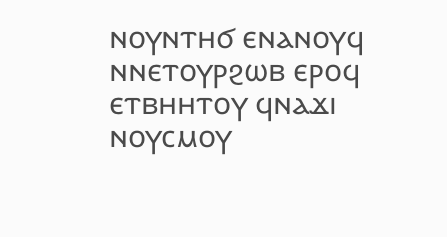ⲛⲟⲩⲛⲧⲏϭ ⲉⲛⲁⲛⲟⲩϥ ⲛⲛⲉⲧⲟⲩⲣϩⲱⲃ ⲉⲣⲟϥ ⲉⲧⲃⲏⲏⲧⲟⲩ ϥⲛⲁϫⲓ ⲛⲟⲩⲥⲙⲟⲩ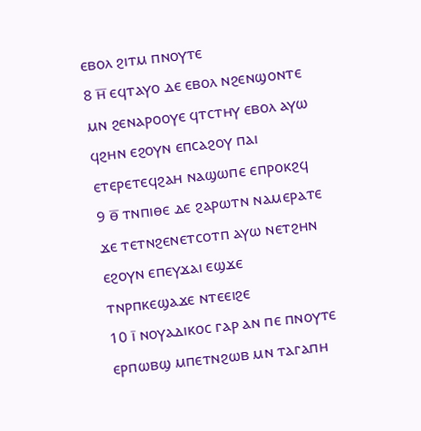ⲉⲃⲟⲗ ϩⲓⲧⲙ ⲡⲛⲟⲩⲧⲉ
8 ⲏ̅ ⲉϥⲧⲁⲩⲟ ⲇⲉ ⲉⲃⲟⲗ ⲛϩⲉⲛϣⲟⲛⲧⲉ ⲙⲛ ϩⲉⲛⲁⲣⲟⲟⲩⲉ ϥⲧⲥⲧⲏⲩ ⲉⲃⲟⲗ ⲁⲩⲱ ϥϩⲏⲛ ⲉϩⲟⲩⲛ ⲉⲡⲥⲁϩⲟⲩ ⲡⲁⲓ ⲉⲧⲉⲣⲉⲧⲉϥϩⲁⲏ ⲛⲁϣⲱⲡⲉ ⲉⲡⲣⲟⲕϩϥ
9 ⲑ̅ ⲧⲛⲡⲓⲑⲉ ⲇⲉ ϩⲁⲣⲱⲧⲛ ⲛⲁⲙⲉⲣⲁⲧⲉ ϫⲉ ⲧⲉⲧⲛϩⲉⲛⲉⲧⲥⲟⲧⲡ ⲁⲩⲱ ⲛⲉⲧϩⲏⲛ ⲉϩⲟⲩⲛ ⲉⲡⲉⲩϫⲁⲓ ⲉϣϫⲉ ⲧⲛⲣⲡⲕⲉϣⲁϫⲉ ⲛⲧⲉⲉⲓϩⲉ
10 ⲓ̅ ⲛⲟⲩⲁⲇⲓⲕⲟⲥ ⲅⲁⲣ ⲁⲛ ⲡⲉ ⲡⲛⲟⲩⲧⲉ ⲉⲣⲡⲱⲃϣ ⲙⲡⲉⲧⲛϩⲱⲃ ⲙⲛ ⲧⲁⲅⲁⲡⲏ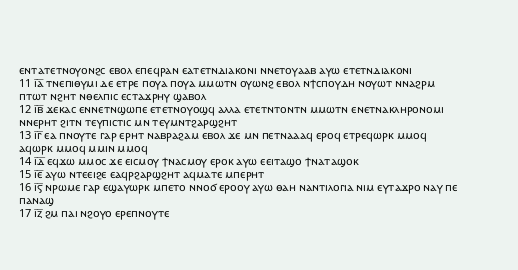ⲉⲛⲧⲁⲧⲉⲧⲛⲟⲩⲟⲛϩⲥ ⲉⲃⲟⲗ ⲉⲡⲉϥⲣⲁⲛ ⲉⲁⲧⲉⲧⲛⲇⲓⲁⲕⲟⲛⲓ ⲛⲛⲉⲧⲟⲩⲁⲁⲃ ⲁⲩⲱ ⲉⲧⲉⲧⲛⲇⲓⲁⲕⲟⲛⲓ
11 ⲓ̅ⲁ̅ ⲧⲛⲉⲡⲓⲑⲩⲙⲓ ⲇⲉ ⲉⲧⲣⲉ ⲡⲟⲩⲁ ⲡⲟⲩⲁ ⲙⲙⲱⲧⲛ ⲟⲩⲱⲛϩ ⲉⲃⲟⲗ ⲛϯⲥⲡⲟⲩⲇⲏ ⲛⲟⲩⲱⲧ ⲛⲛⲁϩⲣⲙ ⲡⲧⲱⲧ ⲛϩⲏⲧ ⲛⲑⲉⲗⲡⲓⲥ ⲉⲥⲧⲁϫⲣⲏⲩ ϣⲁⲃⲟⲗ
12 ⲓ̅ⲃ̅ ϫⲉⲕⲁⲥ ⲉⲛⲛⲉⲧⲛϣⲱⲡⲉ ⲉⲧⲉⲧⲛⲟⲩⲟϣϥ ⲁⲗⲗⲁ ⲉⲧⲉⲧⲛⲧⲟⲛⲧⲛ ⲙⲙⲱⲧⲛ ⲉⲛⲉⲧⲛⲁⲕⲗⲏⲣⲟⲛⲟⲙⲓ ⲛⲛⲉⲣⲏⲧ ϩⲓⲧⲛ ⲧⲉⲩⲡⲓⲥⲧⲓⲥ ⲙⲛ ⲧⲉⲩⲙⲛⲧϩⲁⲣϣϩⲏⲧ
13 ⲓ̅ⲅ̅ ⲉⲁ ⲡⲛⲟⲩⲧⲉ ⲅⲁⲣ ⲉⲣⲏⲧ ⲛⲁⲃⲣⲁϩⲁⲙ ⲉⲃⲟⲗ ϫⲉ ⲙⲛ ⲡⲉⲧⲛⲁⲁⲁϥ ⲉⲣⲟϥ ⲉⲧⲣⲉϥⲱⲣⲕ ⲙⲙⲟϥ ⲁϥⲱⲣⲕ ⲙⲙⲟϥ ⲙⲙⲓⲛ ⲙⲙⲟϥ
14 ⲓ̅ⲇ̅ ⲉϥϫⲱ ⲙⲙⲟⲥ ϫⲉ ⲉⲓⲥⲙⲟⲩ ϯⲛⲁⲥⲙⲟⲩ ⲉⲣⲟⲕ ⲁⲩⲱ ⲉⲉⲓⲧⲁϣⲟ ϯⲛⲁⲧⲁϣⲟⲕ
15 ⲓ̅ⲉ̅ ⲁⲩⲱ ⲛⲧⲉⲉⲓϩⲉ ⲉⲁϥⲣϩⲁⲣϣϩⲏⲧ ⲁϥⲙⲁⲧⲉ ⲙⲡⲉⲣⲏⲧ
16 ⲓ̅ⲋ̅ ⲛⲣⲱⲙⲉ ⲅⲁⲣ ⲉϣⲁⲩⲱⲣⲕ ⲙⲡⲉⲧⲟ ⲛⲛⲟϭ ⲉⲣⲟⲟⲩ ⲁⲩⲱ ⲑⲁⲏ ⲛⲁⲛⲧⲓⲗⲟⲅⲓⲁ ⲛⲓⲙ ⲉⲩⲧⲁϫⲣⲟ ⲛⲁⲩ ⲡⲉ ⲡⲁⲛⲁϣ
17 ⲓ̅ⲍ̅ ϩⲙ ⲡⲁⲓ ⲛϩⲟⲩⲟ ⲉⲣⲉⲡⲛⲟⲩⲧⲉ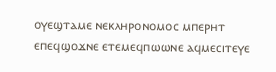ⲟⲩⲉϣⲧⲁⲙⲉ ⲛⲉⲕⲗⲏⲣⲟⲛⲟⲙⲟⲥ ⲙⲡⲉⲣⲏⲧ ⲉⲡⲉϥϣⲟϫⲛⲉ ⲉⲧⲉⲙⲉϥⲡⲱⲱⲛⲉ ⲁϥⲙⲉⲥⲓⲧⲉⲩⲉ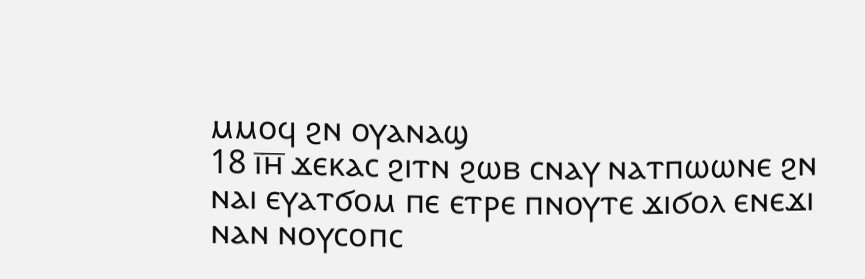ⲙⲙⲟϥ ϩⲛ ⲟⲩⲁⲛⲁϣ
18 ⲓ̅ⲏ̅ ϫⲉⲕⲁⲥ ϩⲓⲧⲛ ϩⲱⲃ ⲥⲛⲁⲩ ⲛⲁⲧⲡⲱⲱⲛⲉ ϩⲛ ⲛⲁⲓ ⲉⲩⲁⲧϭⲟⲙ ⲡⲉ ⲉⲧⲣⲉ ⲡⲛⲟⲩⲧⲉ ϫⲓϭⲟⲗ ⲉⲛⲉϫⲓ ⲛⲁⲛ ⲛⲟⲩⲥⲟⲡⲥ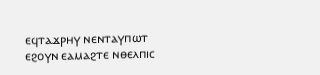ⲉϥⲧⲁϫⲣⲏⲩ ⲛⲉⲛⲧⲁⲩⲡⲱⲧ ⲉϩⲟⲩⲛ ⲉⲁⲙⲁϩⲧⲉ ⲛⲑⲉⲗⲡⲓⲥ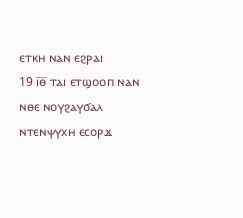ⲉⲧⲕⲏ ⲛⲁⲛ ⲉϩⲣⲁⲓ
19 ⲓ̅ⲑ̅ ⲧⲁⲓ ⲉⲧϣⲟⲟⲡ ⲛⲁⲛ ⲛⲑⲉ ⲛⲟⲩϩⲁⲩϭⲁⲗ ⲛⲧⲉⲛⲯⲩⲭⲏ ⲉⲥⲟⲣϫ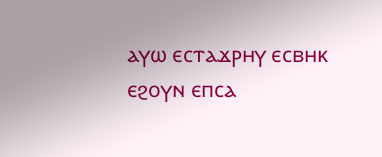ⲁⲩⲱ ⲉⲥⲧⲁϫⲣⲏⲩ ⲉⲥⲃⲏⲕ ⲉϩⲟⲩⲛ ⲉⲡⲥⲁ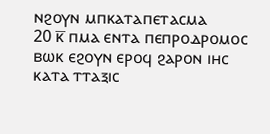ⲛϩⲟⲩⲛ ⲙⲡⲕⲁⲧⲁⲡⲉⲧⲁⲥⲙⲁ
20 ⲕ̅ ⲡⲙⲁ ⲉⲛⲧⲁ ⲡⲉⲡⲣⲟⲇⲣⲟⲙⲟⲥ ⲃⲱⲕ ⲉϩⲟⲩⲛ ⲉⲣⲟϥ ϩⲁⲣⲟⲛ ⲓⲏⲥ ⲕⲁⲧⲁ ⲧⲧⲁⲝⲓⲥ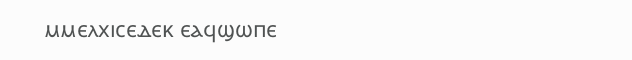ⲙⲙⲉⲗⲭⲓⲥⲉⲇⲉⲕ ⲉⲁϥϣⲱⲡⲉ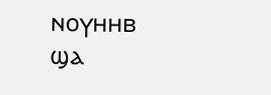ⲛⲟⲩⲏⲏⲃ ϣⲁ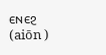ⲉⲛⲉϩ (aiōn )